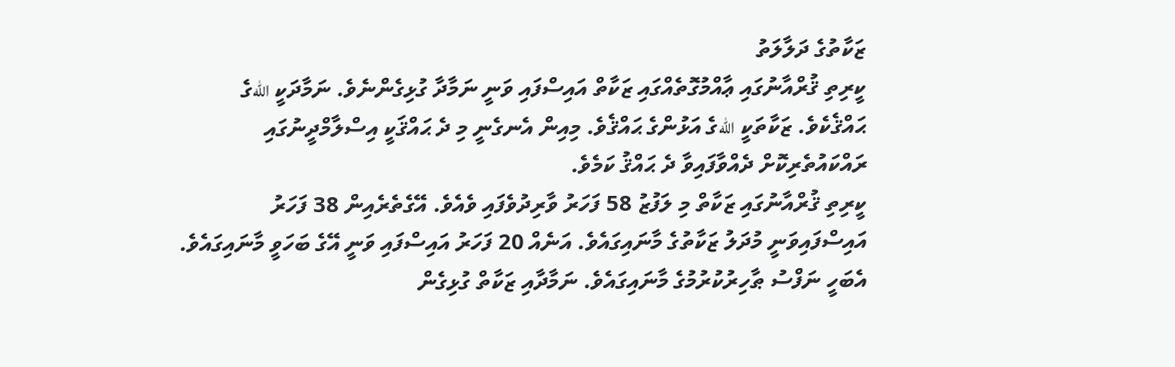ޒަކާތުގެ ދަލާލަތު
ކީރިތި ޤުރްއާނުގައި ޢާއްމުގޮތެއްގައި ޒަކާތް އައިސްފައި ވަނީ ނަމާދާ ގުޅިގެންނެވެ. ނަމާދަކީ اللهގެ ޙައްޤެކެވެ. ޒަކާތަކީ اللهގެ އަޅުންގެ ޙައްޤެވެ. މިއިން އެނގެނީ މި ދެ ޙައްޤަކީ އިސްލާމްދީނުގައި ރައްކައުތެރިކޮށް ދެއްވާފައިވާ ދެ ޙައްޤު ކަމެވެ.
ކީރިތި ޤުރްއާނުގައި ޒަކާތް މި ލަފުޒު 58 ފަހަރު ވާރިދުވެފައި ވެއެވެ. އޭގެތެރެއިން 38 ފަހަރު އައިސްފައިވަނީ މުދަލު ޒަކާތުގެ މާނައިގައެވެ. އަނެއް 20 ފަހަރު އައިސްފައި ވަނީ އޭގެ ބަހަވީ މާނައިގައެވެ. އެބަހީ ނަފްސު ޠާހިރުކުރުމުގެ މާނައިގައެވެ. ނަމާދާއި ޒަކާތް ގުޅިގެން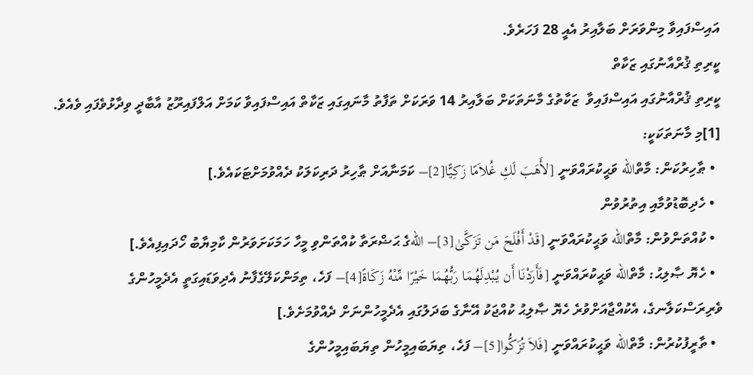އައިސްފައިވާ މިންވަރަށް ބަލާއިރު އެއީ 28 ފަހަރެވެ.
ކީރިތި ޤުރްއާނުގައި ޒަކާތް
ކީރިތި ޤުރްއާނުގައި އައިސްފައިވާ  ޒަކާތުގެ މާނަތަކަށް ބަލާއިރު 14 ވަރަކަށް ތަފާތު މާނައިގައި ޒަކާތް އައިސްފައިވާ ކަމަށް އަލްފައިރޫޒު އާބާދީ ވިދާޅުވެފައި ވެއެވެ. [1]މި މާނަތަކަކީ:
  • ޠާހިރުކަން: މާތްالله ވަޙީކުރައްވަނީ [لأَهَبَ لَكِ غُلاَمًا زَكِيًّا[2]– ކަމަނާއަށް ޠާހިރު ދަރިކަލަކު ދެއްވުމަށްޓަކައެވެ.]
  • ހެދިބޮޑުވުމާއި އިތުރުވުން
  • ކުއްތަންވުން: މާތްالله ވަޙީކުރައްވަނީ [قَدْ أَفْلَحَ مَن تَزَكَّىٰ[3]– اللهގެ ޙަޟްރަތާ ކުއްތަންވި މީހާ ހަމަކަށަވަރުން ކާމިޔާބު ހޯދައިފިއެވެ.]
  • ހެޔޮ ޞާލިޙު: މާތްالله ވަޙީކުރައްވަނީ [فَأَرَ‌دْنَا أَن يُبْدِلَهُمَا رَ‌بُّهُمَا خَيْرً‌ا مِّنْهُ زَكَاةً[4]– ފަހެ، ތިމަންކަލޭގެފާނު އެދިވަޑައިގަތީ އެދެމީހުންގެ ވެރިރަސްކަލާނގެ، އެކުއްޖާއަށްވުރެ ހެޔޮ ޞާލިޙު ކުއްޖަކު އޭނާގެ ބަދަލުގައި އެދެމީހުންނަށް ދެއްވުމަށެވެ.]
  • ތާރީފުކުރުން: މާތްالله ވަޙީކުރައްވަނީ [فَلاَ تُزَكُّوا[5]– ފަހެ، ތިޔަބައިމީހުން ތިޔަބައިމީހުންގެ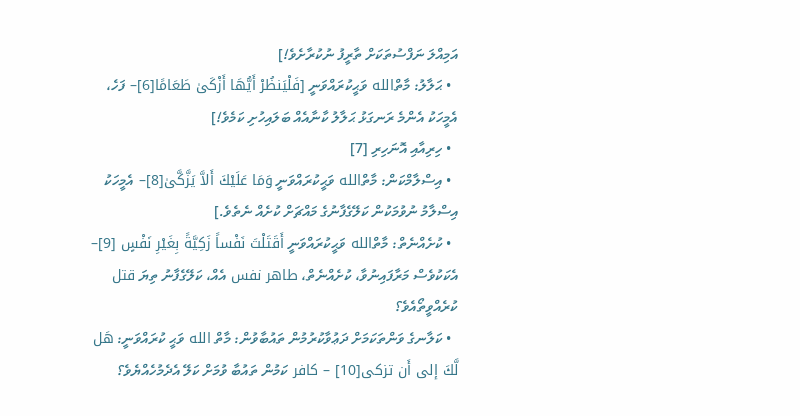އަމިއްލަ ނަފްސުތަކަށް ތާރީފު ނުކުރާށެވެ!]
  • ޙަލާލު: މާތްالله ވަޙީކުރައްވަނީ [فَلْيَنظُرْ‌ أَيُّهَا أَزْكَىٰ طَعَامًا[6]– ފަހެ، އެމީހަކު އެންމެ ރަނގަޅު ޙަލާލު ކާނާއެއް ބަލައިހުށި ކަމެވެ!]
  • ހިރިއާއި އޮނަހިރި [7]
  • އިސްލާމްކަން: މާތްالله ވަޙީކުރައްވަނީ وَمَا عَلَيْكَ أَلاَّ يَزَّكَّىٰ[8]– އެމީހަކު އިސްލާމު ނުވުމަކުން ކަލޭގެފާނުގެ މައްޗަށް ކުށެއް ނެތެވެ.]
  • ކުށެއްނެތް: މާތްالله ވަޙީކުރައްވަނީ أَقَتَلْتَ نَفْساً زَكِيَّةً بِغَيْرِ نَفْسٍ [9]– އެކަކުވެސް މަރާފައިނުވާ، ކުށެއްނެތް، طاهر نفس އެއް، ކަލޭގެފާނު ތިޔަ قتل ކުރެއްވީތޯއެވެ؟
  • ކަލާނގެ ވަންތަކަމަށް ދަޢުވާކުރުމުން ތައުބާވުން: މާތް الله ވަޙީ ކުރައްވަނީ: هَل لَّكَ إلى أَن تزكى[10] – كافر ކަމުން ތައުބާ ވުމަށް ކަލޭ އެދެމުހެއްޔެވެ؟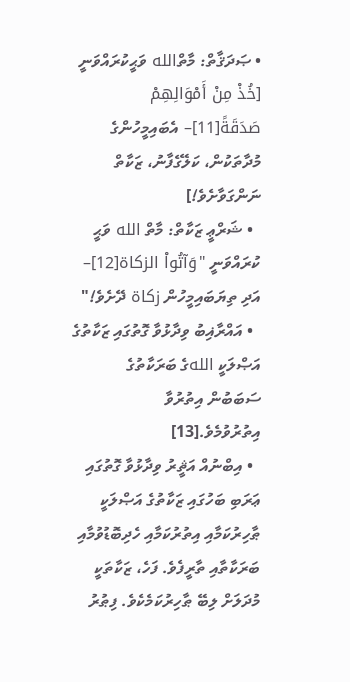• ޞަދަޤާތް: މާތްالله ވަޙީކުރައްވަނީ [خُذْ مِنْ أَمْوَالِهِمْ صَدَقَةً[11]– އެބައިމީހުންގެ މުދާތަކުން، ކަލޭގެފާނު، ޒަކާތް ނަންގަވާށެވެ!]
  • ޝަރްޢީ ޒަކާތް: މާތް الله ވަޙީ ކުރައްވަނީ "وَآتُواْ الزكاة[12]– އަދި ތިޔަބައިމީހުން زكاة ދޭށެވެ!"
  • އައްރާޣިބު ވިދާޅުވާ ގޮތުގައި ޒަކާތުގެ އަޞްލަކީ اللهގެ ބަރަކާތުގެ ސަބަބުން އިތުރުވާ އިތުރުވުމެވެ.[13]
  • އިބްނުއް އަޘީރު ވިދާޅުވާ ގޮތުގައި ޢަރަބި ބަހުގައި ޒަކާތުގެ އަޞްލަކީ ޠާހިރުކަމާއި އިތުރުކަމާއި ހެދިބޮޑުވުމާއި ބަރަކާތާއި ތާރީފެވެ. ފަހެ، ޒަކާތަކީ މުދަލަށް ލިބޭ ޠާހިރުކަމެކެވެ. ފިޠުރު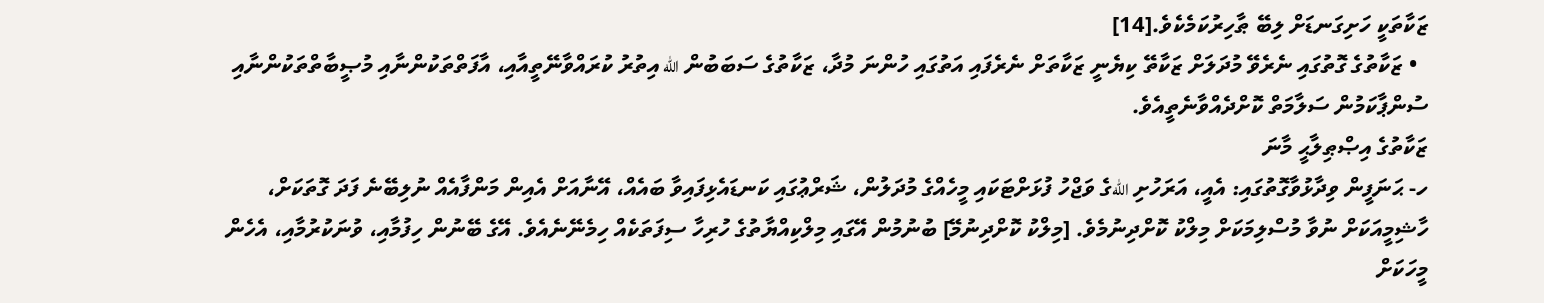ޒަކާތަކީ ހަށިގަނޑަށް ލިބޭ ޠާހިރުކަމެކެވެ.[14]
  • ޒަކާތުގެ ގޮތުގައި ނެރެވޭ މުދަލަށް ޒަކާތޭ ކިޔެނީ ޒަކާތަށް ނެރެފައި އަތުގައި ހުންނަ މުދާ، ޒަކާތުގެ ސަބަބުން الله އިތުރު ކުރައްވާނޭތީއާއި، އާފަތްތަކުންނާއި މުޞީބާތްތަކުންނާއި ސުންޕާކަމުން ސަލާމަތް ކޮށްދެއްވާނެތީއެވެ.
ޒަކާތުގެ އިޞްޠިލާޙީ މާނަ
ހ- ޙަނަފީން ވިދާޅުވާގޮތުގައި: އެއީ، އަރަހުށި اللهގެ ވަޖްހު ފުޅަށްޓަކައި މީހެއްގެ މުދަލުން، ޝަރްޢުގައި ކަނޑައެޅިފައިވާ ބައެއް، އޭނާއަށް އެއިން މަންފާއެއް ނުލިބޭނެ ފަދަ ގޮތަކަށް، ހާޝިމީއަކަށް ނުވާ މުސްލިމަކަށް މިލްކު ކޮށްދިނުމެވެ. [މިލްކު ކޮށްދިނުމޭ] ބުނުމުން އޭގައި މިލްކިއްޔާތުގެ ހުރިހާ ސިފަތަކެއް ހިމެނޭނެއެވެ. އޭގެ ބޭނުން ހިފުމާއި، ވުނަކުރުމާއި، އެހެން މީހަކަށް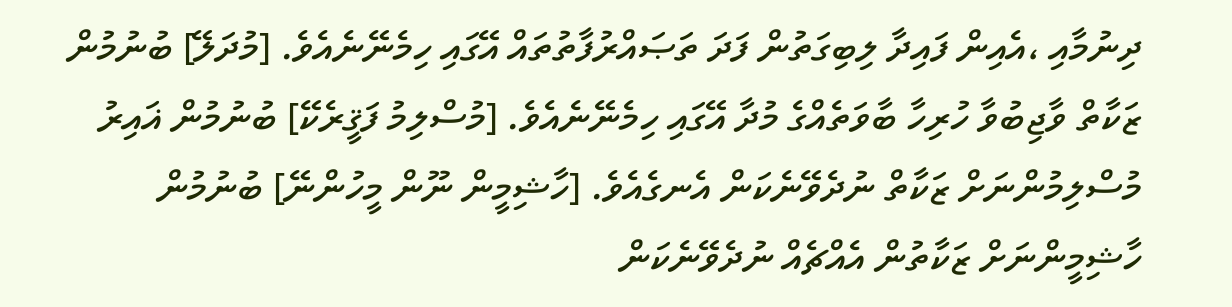ދިނުމާއި ،އެއިން ފައިދާ ލިބިގަތުން ފަދަ ތަޞައްރުފާތުތައް އޭގައި ހިމެނޭނެއެވެ. [މުދަލޭ] ބުނުމުން ޒަކާތް ވާޖިބުވާ ހުރިހާ ބާވަތެއްގެ މުދާ އޭގައި ހިމެނޭނެއެވެ. [މުސްލިމު ފަޤީރެކޭ] ބުނުމުން ޣައިރު މުސްލިމުންނަށް ޒަކާތް ނުދެވޭނެކަން އެނގެއެވެ. [ހާޝިމީން ނޫން މީހުންނޭ] ބުނުމުން ހާޝިމީންނަށް ޒަކާތުން އެއްޗެއް ނުދެވޭނެކަން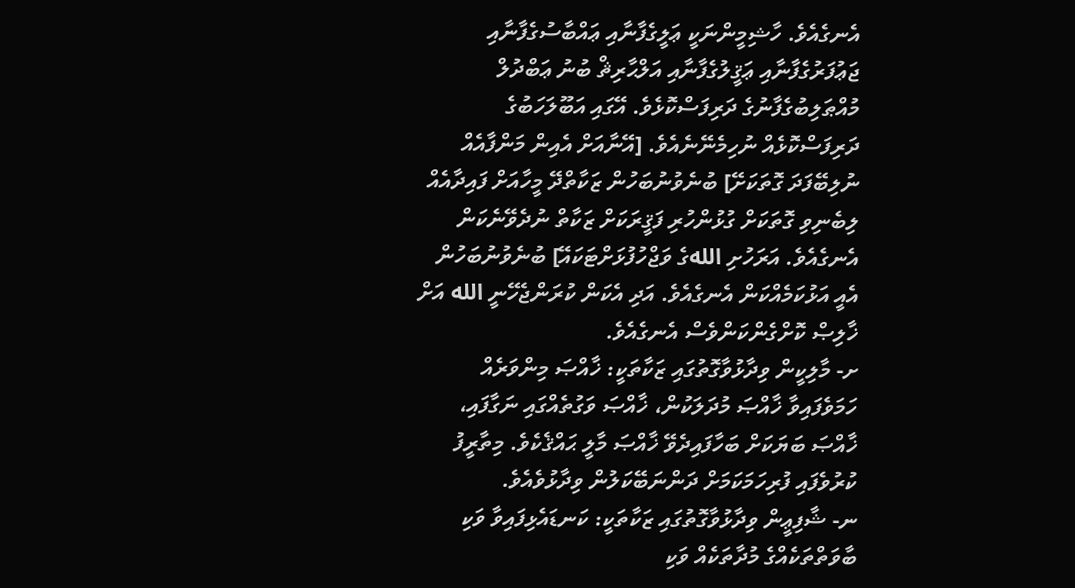އެނގެއެވެ. ހާޝިމީންނަކީ ޢަލީގެފާނާއި ޢައްބާސުގެފާނާއި ޖަޢުފަރުގެފާނާއި ޢަޤީލުގެފާނާއި އަލްޙާރިޘް ބުނު ޢަބްދުލް މުއްޠަލިބުގެފާނުގެ ދަރިފަސްކޮޅެވެ. އޭގައި އަބޫލަހަބުގެ ދަރިފަސްކޮޅެއް ނުހިމެނޭނެއެވެ. [އޭނާއަށް އެއިން މަންފާއެއް ނުލިބޭފަދަ ގޮތަކަށޭ] ބުނެވުނުބަހުން ޒަކާތްދޭ މީހާއަށް ފައިދާއެއް ލިބެނިވި ގޮތަކަށް ގުޅުންހުރި ފަޤީރަކަށް ޒަކާތް ނުދެވޭނެކަން އެނގެއެވެ. އަރަހުށި اللهގެ ވަޖްހުފުޅަށްޓަކައޭ] ބުނެވުނުބަހުން އެއީ އަޅުކަމެއްކަން އެނގެއެވެ. އަދި އެކަން ކުރަންޖެހޭނީ الله އަށް ޚާލިޞް ކޮށްގެންކަންވެސް އެނގެއެވެ.
ށ- މާލިކީން ވިދާޅުވާގޮތުގައި ޒަކާތަކީ: ޚާއްޞަ މިންވަރެއް ހަމަވެފައިވާ ޚާއްޞަ މުދަލަކުން، ޚާއްޞަ ވަގުތެއްގައި ނަގާފައި، ޚާއްޞަ ބަޔަކަށް ބަހާފައިދެވޭ ޚާއްޞަ މާލީ ޙައްޤެކެވެ. މިތާރީފު ކުރުވެފައި ފުރިހަމަކަމަށް ދަންނަބޭކަލުން ވިދާޅުވެއެވެ.
ނ- ޝާފިޢީން ވިދާޅުވާގޮތުގައި ޒަކާތަކީ: ކަނޑައެޅިފައިވާ ވަކި ބާވަތްތަކެއްގެ މުދާތަކެއް ވަކި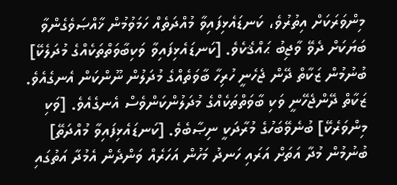މިންވަރަކަށް އިތުރުވެ، ކަނޑައެޅިފައިވާ މުއްދަތެއް ހަމަވުމުން ޚާއްޞަވެގެންވާ ބަޔަކަށް ދެވޭ ވާޖިބު ޙައްޤެކެވެ. [ކަނޑައެޅިފައިވާ ވަކިބާވަތްތަކެއްގެ މުދަލެކޭ] ބުނުމުން ޒަކާތް ދޭން ޖެހެނީ ހުރިހާ ބާވަތެއްގެ މުދަލުން ނޫންކަން އެނގެއެވެ. ޒަކާތް ދޭންޖެހޭނީ ވަކި ބާވަތްތަކެއްގެ މުދަލުންކަންވެސް އެނގެއެވެ. [ވަކި މިންވަރެކޭ] ބުނެވޭބަހުގެ މުރާދަކީ ނިޞާބެވެ. [ކަނޑައެޅިފައިވާ މުއްދަތޭ] ބުނުމުން މުދާ އަތަށް އަރައި ހަނދު މަހުން އަހަރެއް ވަންދެން އެމުދާ އަތުގައި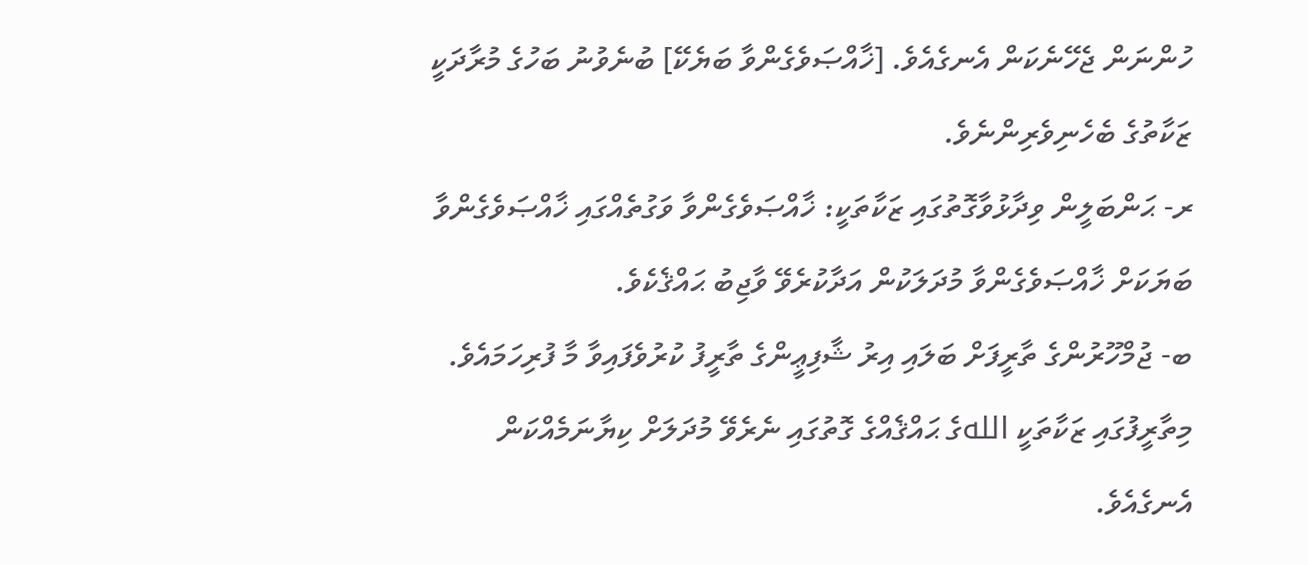ހުންނަން ޖެހޭނެކަން އެނގެއެވެ. [ޚާއްޞަވެގެންވާ ބަޔެކޭ] ބުނެވުނު ބަހުގެ މުރާދަކީ ޒަކާތުގެ ބެހެނިވެރިންނެވެ.
ރ- ޙަންބަލީން ވިދާޅުވާގޮތުގައި ޒަކާތަކީ: ޚާއްޞަވެގެންވާ ވަގުތެއްގައި ޚާއްޞަވެގެންވާ ބަޔަކަށް ޚާއްޞަވެގެންވާ މުދަލަކުން އަދާކުރެވޭ ވާޖިބު ޙައްޤެކެވެ.
ބ- ޖުމްހޫރުންގެ ތާރީފަށް ބަލައި އިރު ޝާފިޢީންގެ ތާރީފު ކުރުވެފައިވާ މާ ފުރިހަމައެވެ. މިތާރީފުގައި ޒަކާތަކީ اللهގެ ޙައްޤެއްގެ ގޮތުގައި ނެރެވޭ މުދަލަށް ކިޔާނަމެއްކަން އެނގެއެވެ.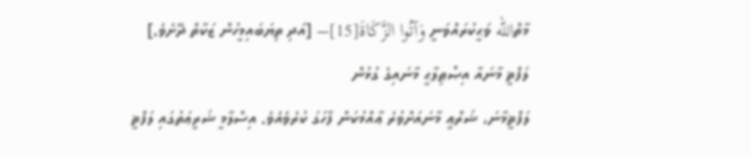މާތްالله ވަޙީކުރައްވަނީ وَآتُوا الزَّكَاةَ[15]– [އަދި ތިޔަބައިމީހުން ޒަކާތް ދޭށެވެ.]
ލަފްޡީ މާނައާ އިޞްޠިލާޙީ މާނައިގެ ގުޅުން
ލަފްޡީމާނަ، ޝަރްޢީ މާނައަށްވުރެ ޢާއްމުކަން ފާހަގަ ކުރެވެއެވެ. އިސްލާމީ ޝަރީޢަތުގައި ލަފްޡީ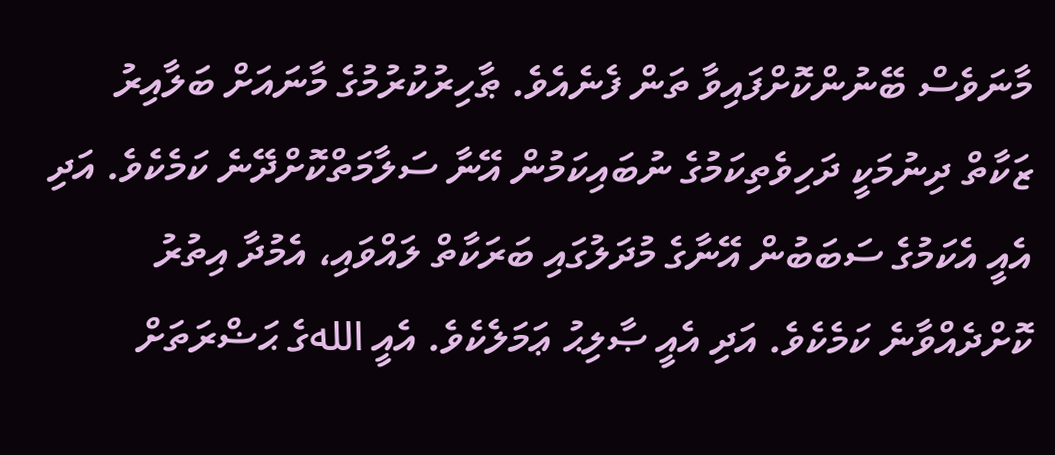މާނަވެސް ބޭނުންކޮށްފައިވާ ތަން ފެނެއެވެ. ޠާހިރުކުރުމުގެ މާނައަށް ބަލާއިރު ޒަކާތް ދިނުމަކީ ދަހިވެތިކަމުގެ ނުބައިކަމުން އޭނާ ސަލާމަތްކޮށްދޭނެ ކަމެކެވެ. އަދި އެއީ އެކަމުގެ ސަބަބުން އޭނާގެ މުދަލުގައި ބަރަކާތް ލައްވައި، އެމުދާ އިތުރު ކޮށްދެއްވާނެ ކަމެކެވެ. އަދި އެއީ ޞާލިޙު ޢަމަލެކެވެ. އެއީ اللهގެ ޙަޟްރަތަށް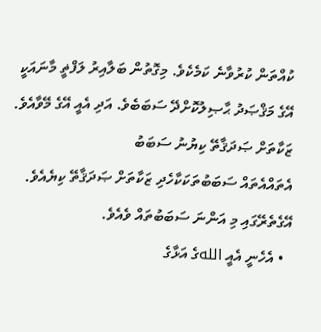ކުއްތަން ކުރުވާނެ ކަމެކެވެ. މިގޮތުން ބަލާއިރު ލަފްޡީ މާނައަކީ އޭގެ މަޤްޞަދު ޙާޞިލުކޮށްދޭ ސަބަބެވެ. އަދި އެއީ އޭގެ މޭވާއެވެ.
ޒަކާތަށް ޞަދަޤާތޭ ކިޔުނު ސަބަބު
އެތައްއެތައް ސަބަބުތަކަކާހެދި ޒަކާތަށް ޞަދަޤާތޭ ކިޔެއެވެ. އޭގެތެރޭގައި މި އަންނަ ސަބަބުތައް ވެއެވެ.
  • އެހެނީ އެއީ اللهގެ އަޅާގެ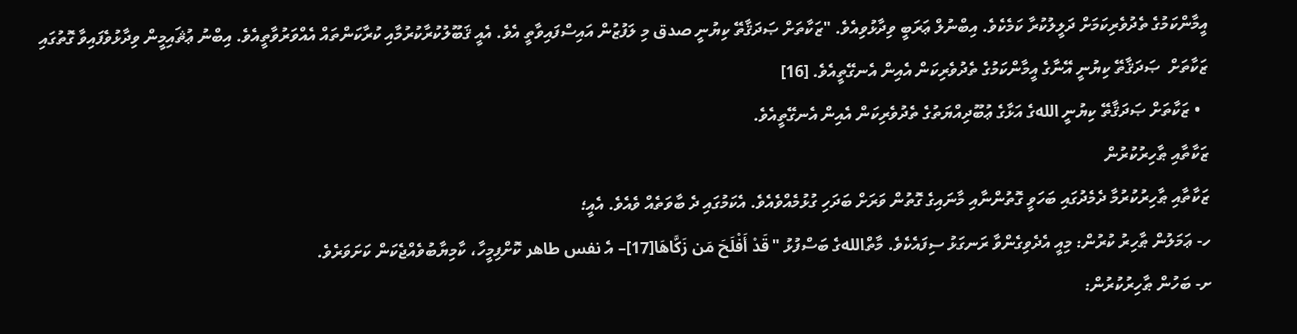އީމާންކަމުގެ ތެދުވެރިކަމަށް ދަލީލުކުރާ ކަމެކެވެ. އިބްނުލް ޢަރަބީ ވިދާޅުވިއެވެ. "ޒަކާތަށް ޞަދަޤާތޭ ކިޔުނީ صدق މި ލަފުޒުން އައިސްފައިވާތީ އެވެ. އެއީ ޤަބޫލުކުރާކުރުމާއި ކުރާކަންތައް އެއްވަރުވާތީއެވެ. އިބްނު ޢުޘައިމީން ވިދާޅުވެފައިވާ ގޮތުގައި ޒަކާތަށް  ޞަދަޤާތޭ ކިޔުނީ އޭނާގެ އީމާންކަމުގެ ތެދުވެރިކަން އެއިން އެނގޭތީއެވެ. [16]
  • ޒަކާތަށް ޞަދަޤާތޭ ކިޔުނީ اللهގެ އަޅާގެ ޢުބޫދިއްޔަތުގެ ތެދުވެރިކަން އެއިން އެނގޭތީއެވެ.
ޒަކާތާއި ޠާހިރުކުރުން
ޒަކާތާއި ޠާހިރުކުރުމާ ދެމެދުގައި ބަހަވީ ގޮތުންނާއި މާނައިގެ ގޮތުން ވަރަށް ބަދަހި ގުޅުމެއްވެއެވެ. އެކަމުގައި ދެ ބާވަތެއް ވެއެވެ. އެއީ؛
ހ- ޢަމަލުން ޠާހިރު ކުރުން: މިއީ އެދެވިގެންވާ ރަނގަޅު ސިފައެކެވެ. މާތްاللهގެ ބަސްފުޅު "قَدْ أَفْلَحَ مَن زَكَّاهَا[17]– އެ نفس طاهر ކޮށްފިމީހާ، ކާމިޔާބުވެއްޖެކަން ކަށަވަރެވެ.
ށ- ބަހުން ޠާހިރުކުރުން: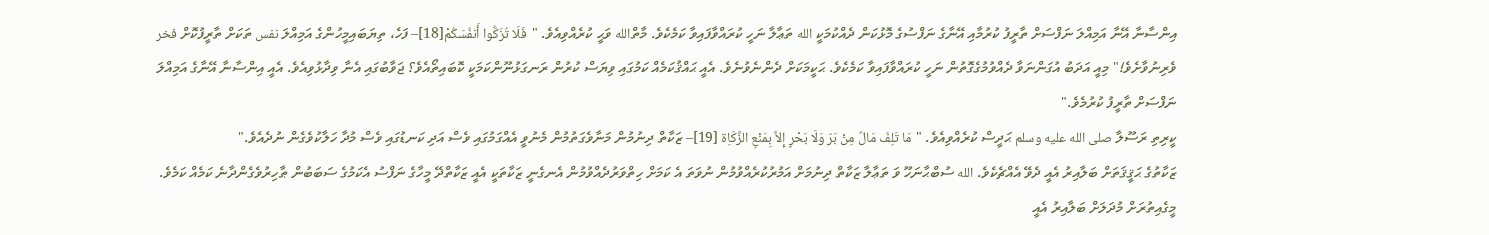އިންސާނާ އޭނާ އަމިއްލަ ނަފްސަށް ތާރީފު ކުރުމާއި އޭނާގެ ނަފްސުގެ މޮޅުކަން ދެއްކުމަކީ الله ތަޢާލާ ނަހީ ކުރައްވާފައިވާ ކަމެކެވެ. މާތްالله ވަޙީ ކުރެއްވިއެވެ. "فَلَا تُزَكُّوا أَنفُسَكُمْ[18]– ފަހެ، ތިޔަބައިމީހުންގެ އަމިއްލަ نفس ތަކަށް ތާރީފުކޮށް فخر ވެރިނުވާށެވެ!" މިއީ އަދަބު އުގަންނަވާ ދެއްވުމުގެގޮތުން ނަހީ ކުރައްވާފައިވާ ކަމެކެވެ. ޙަކީމަކަށް ދެންނެވުނެވެ. އެއީ ޙައްޤުކަމެއް ކަމުގައި ވިޔަސް ކުރުން ރަނގަޅުނޫންކަމަކީ ކޮބައިތޯއެވެ؟ ޖަވާބުގައި އެނާ ވިދާޅުވިއެވެ. އެއީ އިންސާނާ އޭނާގެ އަމިއްލަ ނަފްސަށް ތާރީފު ކުރުމެވެ."
ކީރިތި ރަސޫލާ صلى الله عليه وسلم ޙަދީސް ކުރެއްވިއެވެ. "مَا تَلِفَ مَالٌ مِنْ بَرّ وَلَا بَحْرٍ إِلاَّ بِمَنْعِ الزَّكَاِة [19]– ޒަކާތް ދިނުމުން މަނާވެގަތުމުން މެނުވީ އެއްގަމުގައި ވެސް އަދި ކަނޑުގައި ވެސް މުދާ ހަލާކުވެގެން ނުދެއެވެ."
ޒަކާތުގެ ޙަޤީޤަތަށް ބަލާއިރު އެއީ ދެވޭ އެއްޗެކެވެ. الله ސުބްޙާނަހޫ ވަ ތަޢާލާ ޒަކާތް ދިނުމަށް އަމުރުކުރެއްވުމުން ނުވަތަ އެ ކަމަށް ހިތްވަރުދެއްވުމުން އެނގެނީ ޒަކާތަކީ އެއީ ޒަކާތްދޭ މީހާގެ ނަފްސު އެކަމުގެ ސަބަބުން ޠާހިރުވެގެންދާނެ ކަމެއް ކަމެވެ.
މީގެއިތުރަށް މުދަލަށް ބަލާއިރު އެއީ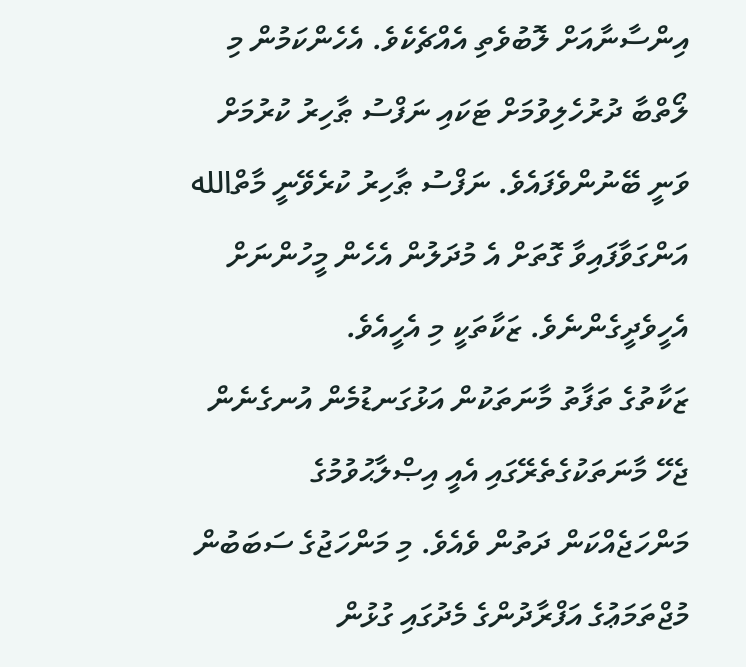އިންސާނާއަށް ލޮބުވެތި އެއްޗެކެވެ. އެހެންކަމުން މި ލޯތްބާ ދުރުހެލިވުމަށް ޓަކައި ނަފްސު ޠާހިރު ކުރުމަށް ވަނީ ބޭނުންވެފައެވެ. ނަފްސު ޠާހިރު ކުރެވޭނީ މާތްالله އަންގަވާފައިވާ ގޮތަށް އެ މުދަލުން އެހެން މީހުންނަށް އެހީވެދީގެންނެވެ. ޒަކާތަކީ މި އެހީއެވެ.
ޒަކާތުގެ ތަފާތު މާނަތަކުން އަޅުގަނޑުމެން އުނގެނެން ޖެހޭ މާނަތަކުގެތެރޭގައި އެއީ އިޞްލާޙުވުމުގެ މަންހަޖެއްކަން ދަތުން ވެއެވެ. މި މަންހަޖުގެ ސަބަބުން މުޖްތަމަޢުގެ އަފްރާދުންގެ މެދުގައި ގުޅުން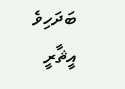ބަދަހިވެ އީޘާރީ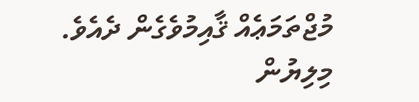މުޖްތަމަޢެއް ޤާއިމުވެގެން ދެއެވެ.
މިލިޔުން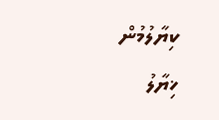ކިޔާލުމުން
ޚިޔާލު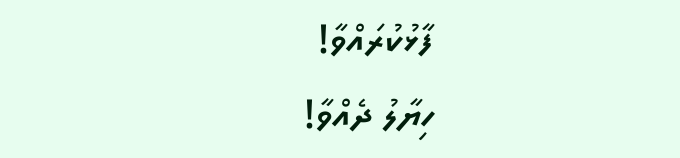ފާޅުކުރައްވާ!
ހިޔާލު ދެއްވާ!